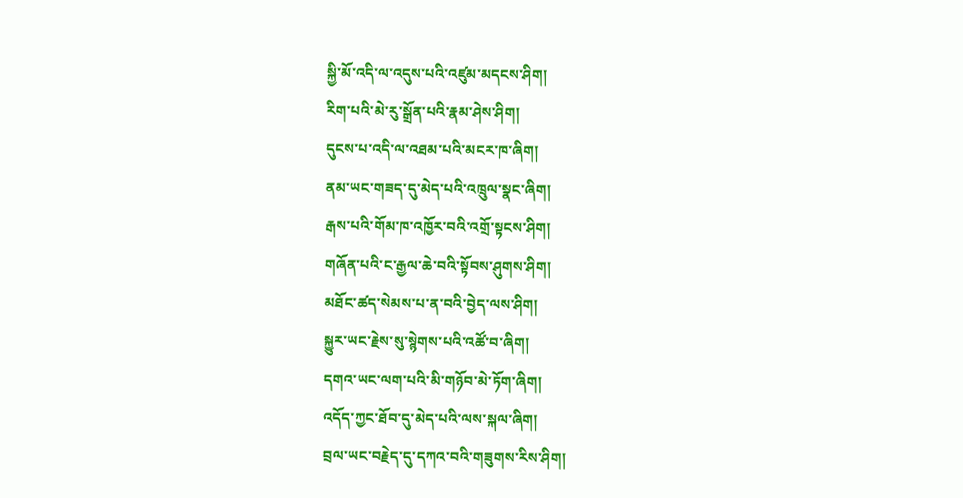སྐྱི་མོ་འདི་ལ་འདུས་པའི་འཛུམ་མདངས་ཤིག།
རིག་པའི་མེ་རུ་སྒྲོན་པའི་རྣམ་ཤེས་ཤིག།
དུངས་པ་འདི་ལ་འཐམ་པའི་མངར་ཁ་ཞིག།
ནམ་ཡང་གཟད་དུ་མེད་པའི་འཁྲུལ་སྣང་ཞིག།
རྒས་པའི་གོམ་ཁ་འཁྱོར་བའི་འགྲོ་སྟངས་ཤིག།
གཞོན་པའི་ང་རྒྱལ་ཆེ་བའི་སྟོབས་ཤུགས་ཤིག།
མཐོང་ཚད་སེམས་པ་ན་བའི་བྱེད་ལས་ཤིག།
སྐྱུར་ཡང་རྗེས་སུ་སྙེགས་པའི་འཚོ་བ་ཞིག།
དགའ་ཡང་ལག་པའི་མི་གཉོབ་མེ་ཏོག་ཞིག།
འདོད་ཀྱང་ཐོབ་དུ་མེད་པའི་ལས་སྐལ་ཞིག།
བྲལ་ཡང་བརྗེད་དུ་དཀའ་བའི་གཟུགས་རིས་ཤིག།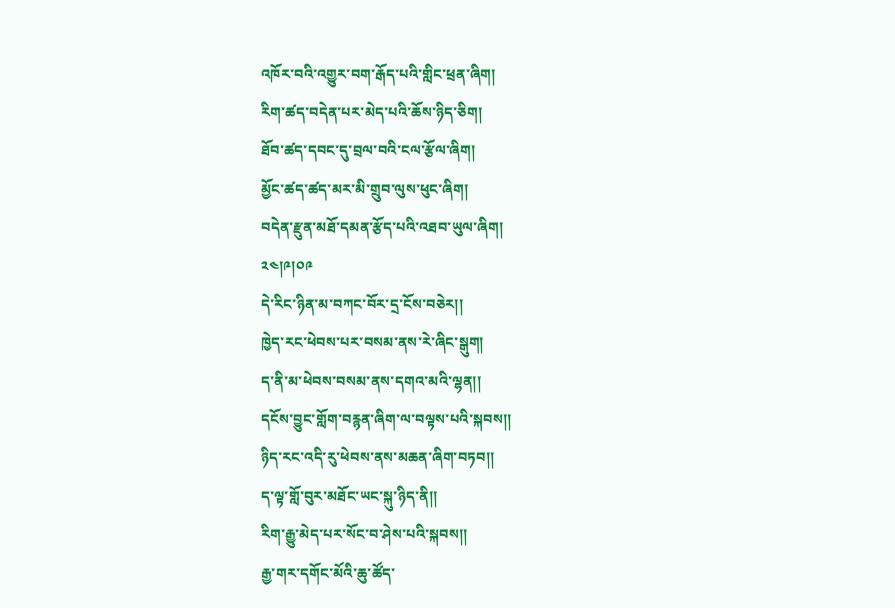འཁོར་བའི་འགྱུར་བག་རྒོད་པའི་གླིང་ཕྲན་ཞིག།
རིག་ཚད་བདེན་པར་མེད་པའི་ཆོས་ཉིད་ཅིག།
ཐོབ་ཚད་དབང་དུ་བྲལ་བའི་ངལ་རྩོལ་ཞིག།
མྱོང་ཚད་ཚད་མར་མི་གྲུབ་ལུས་ཕུང་ཞིག།
བདེན་རྫུན་མཐོ་དམན་རྩོད་པའི་འཐབ་ཡུལ་ཞིག།
༢༤།༩།༠༩
དེ་རིང་ཉིན་མ་བཀང་བོར་དྲ་ངོས་བཅེར།།
ཁྱེད་རང་ཕེབས་པར་བསམ་ནས་རེ་ཞིང་སྒུག།
ད་ནི་མ་ཕེབས་བསམ་ནས་དགའ་མའི་ལྷན།།
དངོས་བྱུང་གློག་བརྙན་ཞིག་ལ་བལྟས་པའི་སྐབས།།
ཉིད་རང་འདི་རུ་ཕེབས་ནས་མཆན་ཞིག་བཏབ།།
ད་ལྟ་གློ་བུར་མཐོང་ཡང་སྐུ་ཉིད་ནི།།
རིག་རྒྱུ་མེད་པར་སོང་བ་ཤེས་པའི་སྐབས།།
རྒྱ་གར་དགོང་མོའི་ཆུ་ཚོད་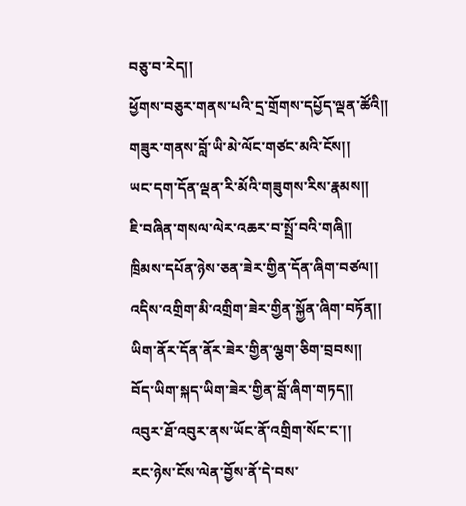བཅུ་བ་རེད།།
ཕྱོགས་བཅུར་གནས་པའི་དྲ་གྲོགས་དཔྱོད་ལྡན་ཚོའི།།
གཟུར་གནས་བློ་ཡི་མེ་ལོང་གཙང་མའི་ངོས།།
ཡང་དག་དོན་ལྡན་རི་མོའི་གཟུགས་རིས་རྣམས།།
ཇི་བཞིན་གསལ་ལེར་འཆར་བ་སྤྲོ་བའི་གཞི།།
ཁྲིམས་དཔོན་ཉེས་ཅན་ཟེར་གྱིན་དོན་ཞིག་བཙལ།།
འདིས་འགྲིག་མི་འགྲིག་ཟེར་གྱིན་སྐྱོན་ཞིག་བཏོན།།
ཡིག་ནོར་དོན་ནོར་ཟེར་གྱིན་ལྕག་ཅིག་བྲབས།།
བོད་ཡིག་སྐད་ཡིག་ཟེར་གྱིན་བློ་ཞིག་གཏད།།
འབུར་ཐོ་འབུར་ནས་ཡོང་ནོ་འགྲིག་སོང་ང་།།
རང་ཉེས་ངོས་ལེན་བྱོས་ནོ་དེ་བས་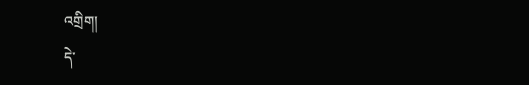འགྲིག།
དེ་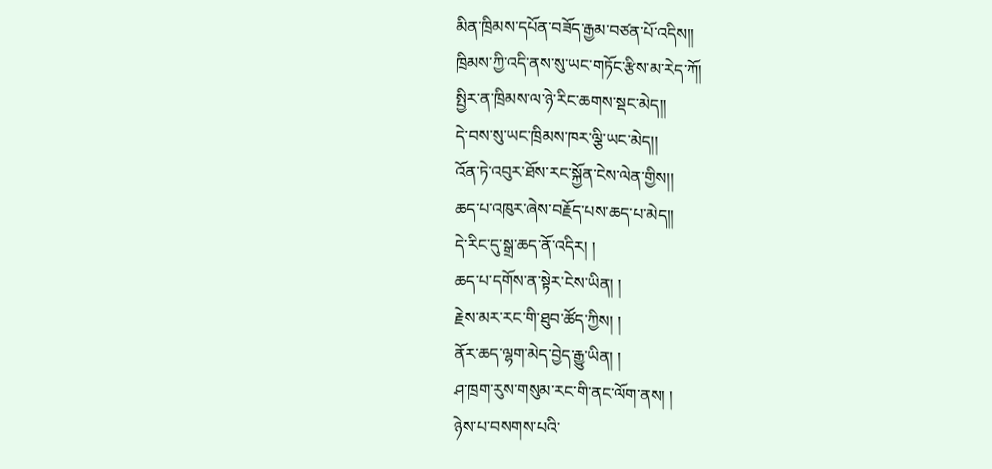མིན་ཁྲིམས་དཔོན་བཟོད་རྒྱམ་བཙན་པོ་འདིས།།
ཁྲིམས་ཀྱི་འདི་ནས་སུ་ཡང་གཏོང་རྩིས་མ་རེད་ཀོ།
སྤྱིར་ན་ཁྲིམས་ལ་ཉེ་རིང་ཆགས་སྡང་མེད།།
དེ་བས་སུ་ཡང་ཁྲིམས་ཁར་ལྕི་ཡང་མེད།།
འོན་ཏེ་འབུར་ཐོས་རང་སྐྱོན་ངེས་ལེན་གྱིས།།
ཆད་པ་འཁུར་ཞེས་བརྗོད་པས་ཆད་པ་མེད།།
དེ་རིང་དུ་སྒྲ་ཆད་ནོ་འདིར། །
ཆད་པ་དགོས་ན་སྟེར་ངེས་ཡིན། །
རྗེས་མར་རང་གི་ཐུབ་ཚོད་ཀྱིས། །
ནོར་ཆད་ལྷག་མེད་བྱེད་རྒྱུ་ཡིན། །
ཤ་ཁྲག་རུས་གསུམ་རང་གི་ནང་ལོག་ནས། །
ཉེས་པ་བསགས་པའི་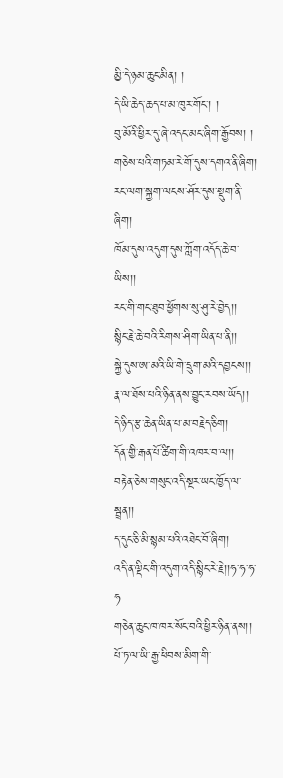མྱི་དེ་ཉམ་ཆུང་མིན། །
དེ་ཡི་ཆེད་ཆད་པ་མ་ཁུར་གོང་། །
བུ་མོའི་ཕྱིར་དུ་ཞེ་འདང་མང་ཞིག་རྒྱོབས། །
གཅེས་པའི་གཏམ་རེ་གོ་དུས་དགའ་ནི་ཞིག།
རང་ལག་སྐྱག་ལངས་ཤོར་དུས་སྡུག་ནི་ཞིག།
ཁོམ་དུས་འདུག་དུས་ཀློག་འདོད་ཆེ་བ་ཡིས།།
རང་གི་གང་ཐུབ་ཕྱོགས་སུ་ཤུ་རེ་བྱེད།།
སྙིང་རྗེ་ཆེ་བའི་རིགས་ཤིག་ཡིན་པ་ནི།།
སྐྱེ་དུས་ཨ་མའི་ཡི་གེ་དྲུག་མའི་དབྱངས།།
རྣ་ལ་ཐོས་པའི་ཉིན་ནས་བྱུང་རབས་ཡོད།།
དེ་ཉིད་རྩ་ཆེན་ཡིན་པ་མ་བརྗེད་ཅིག།
དོན་གྱི་རྒན་པོ་ཚིག་གི་འཁར་བ་ལ།།
བརྟེན་ཅེས་གསུང་འདི་སྔར་ཡང་ཁྱོད་ལ་སྦྲན།།
ད་དུང་ཅི་མི་སྙམ་པའི་འཐེང་བོ་ཞིག།
འདི་ན་ལྡིང་གི་འདུག་འདི་སྙིང་རེ་རྗེ།།ཧ་ཧ་ཧ་ཧ
གཅེན་ཆུང་ཁ་ཁར་སོང་བའི་ཕྱིར་ཉིན་ནས།།
པོ་ཏ་ལ་ཡི་རྒྱ་ཕིབས་མིག་གི་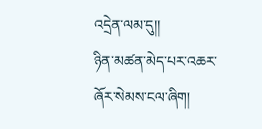འདྲེན་ལམ་དུ།།
ཉིན་མཚན་མེད་པར་འཆར་ཞོར་སེམས་ངལ་ཞིག།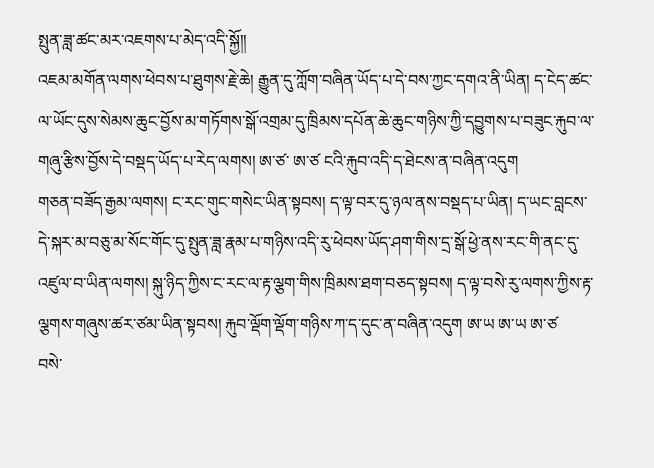སྤུན་ཟླ་ཚང་མར་འཇགས་པ་མེད་འདི་སྐྱོ།།
འཇམ་མགོན་ལགས་ཕེབས་པ་ཐུགས་རྗེ་ཆེ། རྒྱུན་དུ་ཀློག་བཞིན་ཡོད་པ་དེ་བས་ཀྱང་དགའ་ནི་ཡིན། ད་ངེད་ཚང་ལ་ཡོང་དུས་སེམས་ཆུང་བྱོས་མ་གཏོགས་སྒོ་འགྲམ་དུ་ཁྲིམས་དཔོན་ཆེ་ཆུང་གཉིས་ཀྱི་དབྱུགས་པ་བཟུང་རྐུབ་ལ་གཞུ་རྩིས་བྱོས་དེ་བསྡད་ཡོད་པ་རེད་ལགས། ཨ་ཙ་ ཨ་ཙ ངའི་རྐུབ་འདི་ད་ཐེངས་ན་བཞིན་འདུག
གཅན་བཟོད་རྒྱམ་ལགས། ང་རང་གུང་གསེང་ཡིན་སྟབས། ད་ལྟ་བར་དུ་ཉལ་ནས་བསྡད་པ་ཡིན། ད་ཡང་བླངས་དེ་སྐར་མ་བཅུ་མ་སོང་གོང་དུ་སྤུན་ཟླ་རྣམ་པ་གཉིས་འདི་རུ་ཕེབས་ཡོད་ཤག་གིས་དྲ་སྒོ་ཕྱེ་ནས་རང་གི་ནང་དུ་འཛུལ་བ་ཡིན་ལགས། སྐུ་ཉིད་ཀྱིས་ང་རང་ལ་རྟ་ལྕག་གིས་ཁྲིམས་ཐག་བཅད་སྟབས། ད་ལྟ་བསེ་རུ་ལགས་ཀྱིས་རྟ་ལྕགས་གཞུས་ཚར་ཙམ་ཡིན་སྟབས། རྐུབ་ལྡོག་ལྡོག་གཉིས་ཀ་ད་དུང་ན་བཞིན་འདུག ཨ་ཡ ཨ་ཡ ཨ་ཙ
བསེ་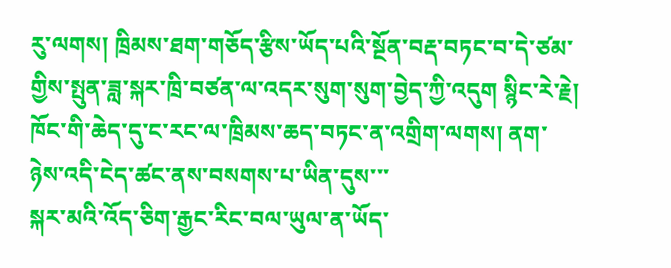རུ་ལགས། ཁྲིམས་ཐག་གཅོད་རྩིས་ཡོད་པའི་སྔོན་བརྡ་བཏང་བ་དེ་ཙམ་གྱིས་སྤུན་ཟླ་སྐར་ཁྲི་བཙན་ལ་འདར་སུག་སུག་བྱེད་ཀྱི་འདུག སྙིང་རེ་རྗེ། ཁོང་གི་ཆེད་དུ་ང་རང་ལ་ཁྲིམས་ཆད་བཏང་ན་འགྲིག་ལགས། ནག་ཉེས་འདི་ངེད་ཚང་ནས་བསགས་པ་ཡིན་དུས་་་
སྐར་མའི་འོད་ཅིག་རྒྱང་རིང་བལ་ཡུལ་ན་ཡོད་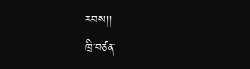རབས།།
ཁྲི་བཙན་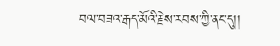བལ་བཟའ་རྒད་མོའི་རྗེས་རབས་ཀྱི་ནང་དུ།།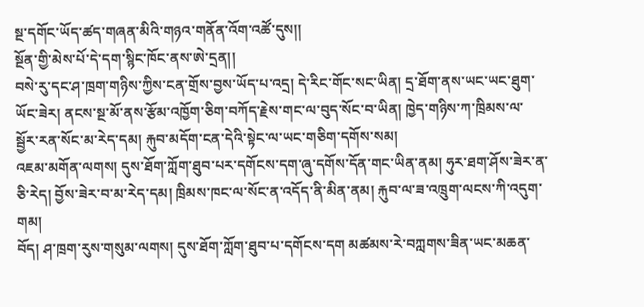སྔ་དགོང་ཡོད་ཚད་གཞན་མིའི་གཉའ་གནོན་འོག་འཚོ་དུས།།
སྔོན་གྱི་མེས་པོ་དེ་དག་སྙིང་ཁོང་ནས་ཨེ་དྲན།།
བསེ་རུ་དང་ཤ་ཁྲག་གཉིས་ཀྱིས་ངན་གྲོས་བྱས་ཡོད་པ་འདྲ། དེ་རིང་གོང་སང་ཡིན། དྲ་ཐོག་ནས་ཡང་ཡང་ཐུག་ཡོང་ཟེར། ནངས་སྔ་མོ་ནས་རྩོམ་འཁྱོག་ཅིག་བཀོད་རྗེས་གང་ལ་བུད་སོང་བ་ཡིན། ཁྱེད་གཉིས་ཀ་ཁྲིམས་ལ་སྦྱོར་རན་སོང་མ་རེད་དམ། རྐུབ་མདོག་ངན་དེའི་སྟེང་ལ་ཡང་གཅིག་དགོས་སམ།
འཇམ་མགོན་ལགས། དུས་ཐོག་ཀློག་ཐུབ་པར་དགོངས་དག་ཞུ་དགོས་དོན་གང་ཡིན་ནམ། ཧུར་ཐག་ཤོས་ཟེར་ན་ཅི་རེད། བྱོས་ཟེར་བ་མ་རེད་དམ། ཁྲིམས་ཁང་ལ་སོང་ན་འདོད་ནི་མིན་ནམ། རྐུབ་ལ་ཟ་འཁྲུག་ལངས་ཀི་འདུག་གམ།
བོད། ཤ་ཁྲག་རུས་གསུམ་ལགས། དུས་ཐོག་ཀློག་ཐུབ་པ་དགོངས་དག མཚམས་རེ་བཀླགས་ཟིན་ཡང་མཆན་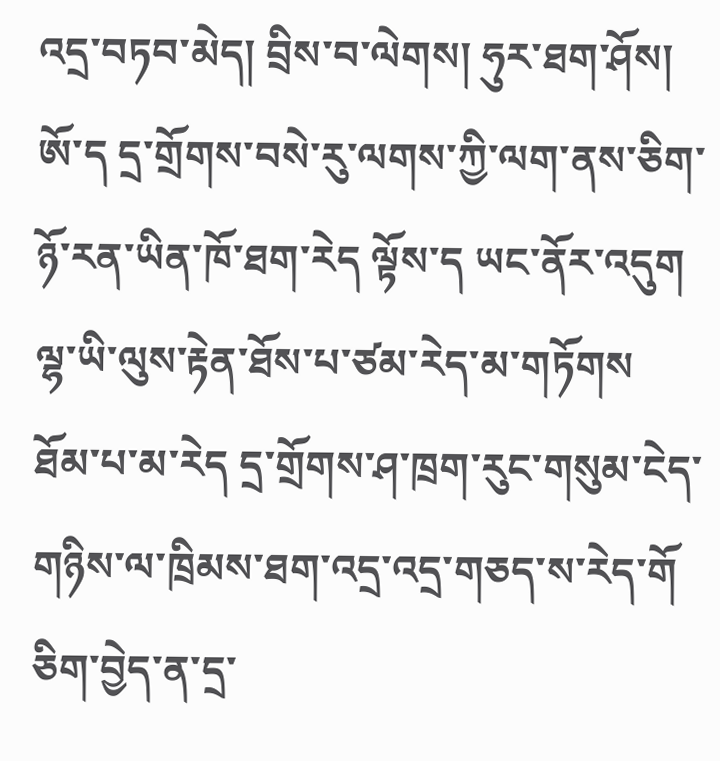འདྲ་བཏབ་མེད། བྲིས་བ་ལེགས། ཧུར་ཐག་ཤོས།
ཨོ་ད དྲ་གྲོགས་བསེ་རུ་ལགས་ཀྱི་ལག་ནས་ཅིག་ཉོ་རན་ཡིན་ཁོ་ཐག་རེད ལྟོས་ད ཡང་ནོར་འདུག ལྷ་ཡི་ལུས་རྟེན་ཐོས་པ་ཙམ་རེད་མ་གཏོགས ཐོམ་པ་མ་རེད དྲ་གྲོགས་ཤ་ཁྲག་རུང་གསུམ་ངེད་གཉིས་ལ་ཁྲིམས་ཐག་འདྲ་འདྲ་གཅད་ས་རེད་གོ ཅིག་བྱེད་ན་དྲ་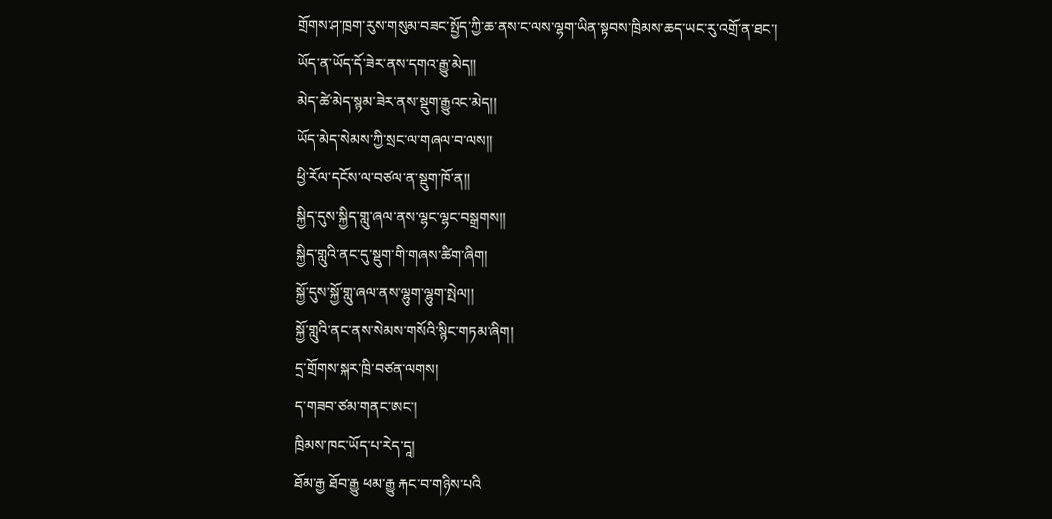གྲོགས་ཤ་ཁྲག་རུས་གསུམ་བཟང་སྤྱོད་ཀྱི་ཆ་ནས་ང་ལས་ལྷག་ཡིན་སྟབས་ཁྲིམས་ཆད་ཡང་རུ་འགྲོ་ན་ཐང་།
ཡོད་ན་ཡོད་དོ་ཟེར་ནས་དགའ་རྒྱུ་མེད།།
མེད་ཚེ་མེད་སྙམ་ཟེར་ནས་སྡུག་རྒྱུའང་མེད།།
ཡོད་མེད་སེམས་ཀྱི་སྲང་ལ་གཞལ་བ་ལས།།
ཕྱི་རོལ་དངོས་ལ་བཙལ་ན་སྡུག་ཁོ་ན།།
སྐྱིད་དུས་སྐྱིད་གླུ་ཞལ་ནས་ལྷང་ལྷང་བསྒྲགས།།
སྐྱིད་གླུའི་ནང་དུ་སྡུག་གི་གཞས་ཚིག་ཞིག།
སྐྱོ་དུས་སྐྱོ་གླུ་ཞལ་ནས་ལྷུག་ལྷུག་སྤེལ།།
སྐྱོ་གླུའི་ནང་ནས་སེམས་གསོའི་སྙིང་གཏམ་ཞིག།
དྲ་གྲོགས་སྐར་ཁྲི་བཙན་ལགས།
ད་གཟབ་ཙམ་གནང་ཨང་།
ཁྲིམས་ཁང་ཡོད་པ་རེད་དཱ།
ཐོམ་རྒྱ ཐོབ་རྒྱུ ཕམ་རྒྱུ རྐང་བ་གཉིས་པའི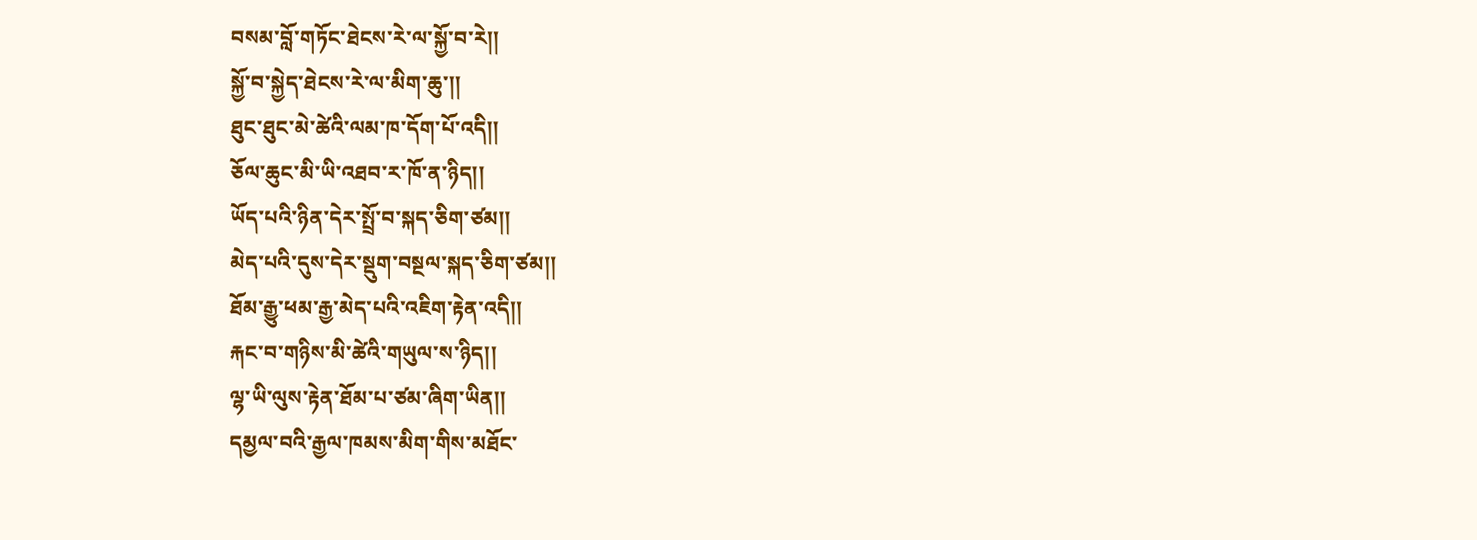བསམ་བློ་གཏོང་ཐེངས་རེ་ལ་སྐྱོ་བ་རེ།།
སྐྱོ་བ་སྐྱེད་ཐེངས་རེ་ལ་མིག་ཆུ་།།
ཐུང་ཐུང་མེ་ཚེའི་ལམ་ཁ་དོག་པོ་འདི།།
ཅོལ་ཆུང་མི་ཡི་འཐབ་ར་ཁོ་ན་ཉིད།།
ཡོད་པའི་ཉིན་དེར་སྤྲོ་བ་སྐད་ཅིག་ཙམ།།
མེད་པའི་དུས་དེར་སྡུག་བསྔལ་སྐད་ཅིག་ཙམ།།
ཐོམ་རྒྱུ་ཕམ་རྒྱ་མེད་པའི་འཇིག་རྟེན་འདི།།
རྐང་བ་གཉིས་མི་ཚེའི་གཡུལ་ས་ཉིད།།
ལྷ་ཡི་ལུས་རྟེན་ཐོམ་པ་ཙམ་ཞིག་ཡིན།།
དམྱལ་བའི་རྒྱལ་ཁམས་མིག་གིས་མཐོང་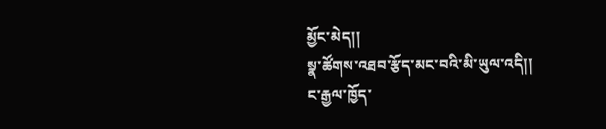མྱོང་མེད།།
སྣ་ཚོགས་འཐབ་རྩོད་མང་བའི་མི་ཡུལ་འདི།།
ང་རྒྱལ་ཁྱོད་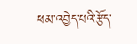ཕམ་འབྱེད་པའི་རྩོད་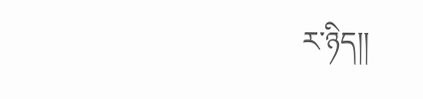ར་ཉིད།།